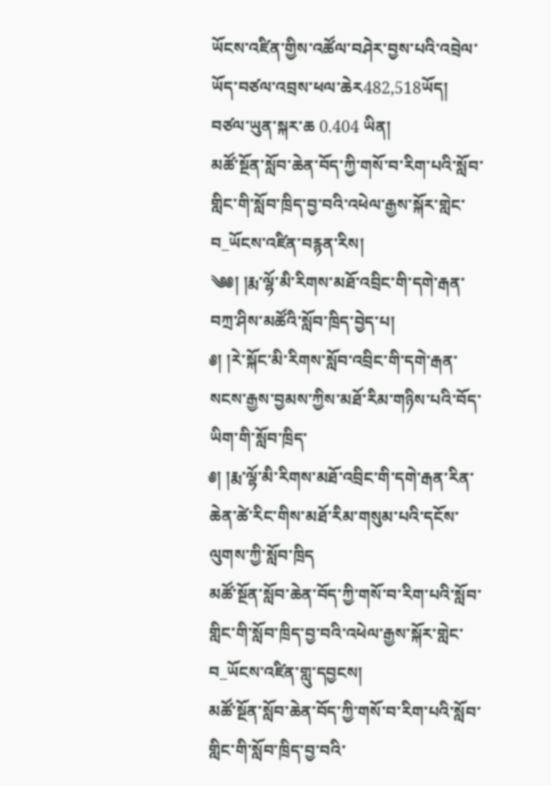ཡོངས་འཛིན་གྱིས་འཚོལ་བཤེར་བྱས་པའི་འབྲེལ་ཡོད་བཙལ་འབྲས་ཕལ་ཆེར482,518ཡོད།  བཙལ་ཡུན་སྐར་ཆ 0.404 ཡིན།
མཚོ་སྔོན་སློབ་ཆེན་བོད་ཀྱི་གསོ་བ་རིག་པའི་སློབ་གླིང་གི་སློབ་ཁྲིད་བྱ་བའི་འཕེལ་རྒྱས་སྐོར་གླེང་བ_ཡོངས་འཛིན་བརྙན་རིས།
༄༅། །རྨ་ལྷོ་མི་རིགས་མཐོ་འབྲིང་གི་དགེ་རྒན་བཀྲ་ཤིས་མཚོའི་སློབ་ཁྲིད་བྱེད་པ།
༅། །རེ་སྐོང་མི་རིགས་སློབ་འབྲིང་གི་དགེ་རྒན་སངས་རྒྱས་བྱམས་ཀྱིས་མཐོ་རིམ་གཉིས་པའི་བོད་ཡིག་གི་སློབ་ཁྲིད་
༅། །རྨ་ལྷོ་མི་རིགས་མཐོ་འབྲིང་གི་དགེ་རྒན་རིན་ཆེན་ཚེ་རིང་གིས་མཐོ་རིམ་གསུམ་པའི་དངོས་ལུགས་ཀྱི་སློབ་ཁྲིད
མཚོ་སྔོན་སློབ་ཆེན་བོད་ཀྱི་གསོ་བ་རིག་པའི་སློབ་གླིང་གི་སློབ་ཁྲིད་བྱ་བའི་འཕེལ་རྒྱས་སྐོར་གླེང་བ_ཡོངས་འཛིན་གླུ་དབྱངས།
མཚོ་སྔོན་སློབ་ཆེན་བོད་ཀྱི་གསོ་བ་རིག་པའི་སློབ་གླིང་གི་སློབ་ཁྲིད་བྱ་བའི་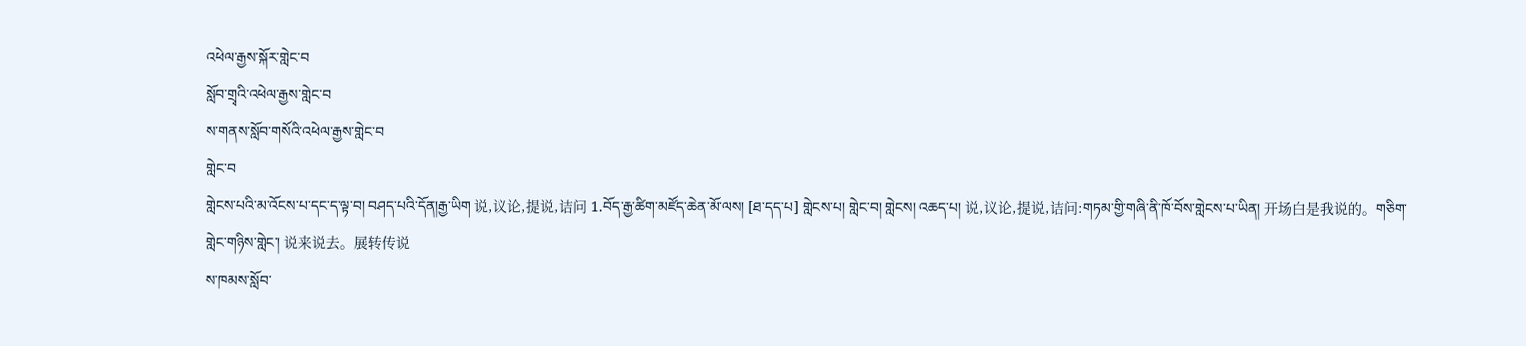འཕེལ་རྒྱས་སྐོར་གླེང་བ
སློབ་གྲྭའི་འཕེལ་རྒྱས་གླེང་བ
ས་གནས་སློབ་གསོའི་འཕེལ་རྒྱས་གླེང་བ
གླེང་བ
གླེངས་པའི་མ་འོངས་པ་དང་ད་ལྟ་བ། བཤད་པའི་དོན།རྒྱ་ཡིག 说,议论,提说,诘问 1.བོད་རྒྱ་ཚིག་མཛོད་ཆེན་མོ་ལས། [ཐ་དད་པ] གླེངས་པ། གླེང་བ། གླེངས། འཆད་པ། 说,议论,提说,诘问:གཏམ་གྱི་གཞི་ནི་ཁོ་བོས་གླེངས་པ་ཡིན། 开场白是我说的。གཅིག་གླེང་གཉིས་གླེང་། 说来说去。展转传说
ས་ཁམས་སློབ་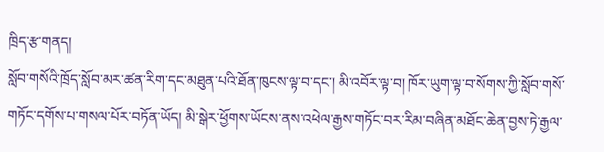ཁྲིད་རྩ་གནད།
སློབ་གསོའི་ཁྲོད་སློབ་མར་ཚན་རིག་དང་མཐུན་པའི་ཐོན་ཁུངས་ལྟ་བ་དང་། མི་འབོར་ལྟ་བ། ཁོར་ཡུག་ལྟ་བ་སོགས་ཀྱི་སློབ་གསོ་གཏོང་དགོས་པ་གསལ་པོར་བཏོན་ཡོད། མི་སྒེར་ཕྱོགས་ཡོངས་ནས་འཕེལ་རྒྱས་གཏོང་བར་རིམ་བཞིན་མཐོང་ཆེན་བྱས་ཏེ་རྒྱལ་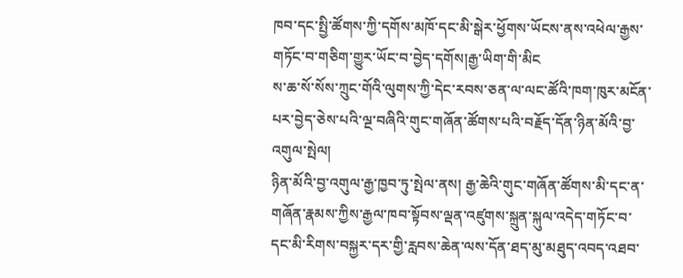ཁབ་དང་སྤྱི་ཚོགས་ཀྱི་དགོས་མཁོ་དང་མི་སྒེར་ཕྱོགས་ཡོངས་ནས་འཕེལ་རྒྱས་གཏོང་བ་གཅིག་གྱུར་ཡོང་བ་བྱེད་དགོས།རྒྱ་ཡིག་གི་མིང
ས་ཆ་སོ་སོས་ཀྲུང་གོའི་ལུགས་ཀྱི་དེང་རབས་ཅན་ལ་ལང་ཚོའི་ཁག་ཁུར་མངོན་པར་བྱེད་ཅེས་པའི་ལྔ་བཞིའི་གུང་གཞོན་ཚོགས་པའི་བརྗོད་དོན་ཉིན་མོའི་བྱ་འགུལ་སྤེལ།
ཉིན་མོའི་བྱ་འགུལ་རྒྱ་ཁྱབ་ཏུ་སྤེལ་ནས། རྒྱ་ཆེའི་གུང་གཞོན་ཚོགས་མི་དང་ན་གཞོན་རྣམས་ཀྱིས་རྒྱལ་ཁབ་སྟོབས་ལྡན་འཛུགས་སྐྲུན་སྐུལ་འདེད་གཏོང་བ་དང་མི་རིགས་བསྐྱར་དར་གྱི་རླབས་ཆེན་ལས་དོན་ཐད་མུ་མཐུད་འབད་འཐབ་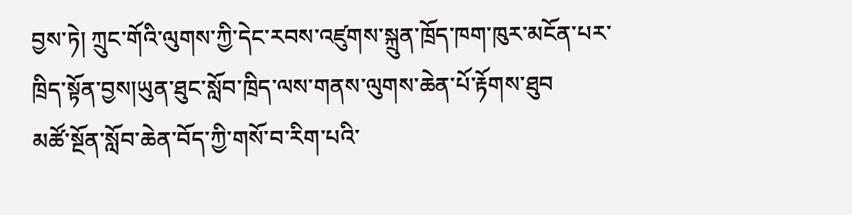བྱས་ཏེ། ཀྲུང་གོའི་ལུགས་ཀྱི་དེང་རབས་འཛུགས་སྐྲུན་ཁྲོད་ཁག་ཁུར་མངོན་པར་ཁྲིད་སྟོན་བྱས།ཡུན་ཐུང་སློབ་ཁྲིད་ལས་གནས་ལུགས་ཆེན་པོ་རྟོགས་ཐུབ
མཚོ་སྔོན་སློབ་ཆེན་བོད་ཀྱི་གསོ་བ་རིག་པའི་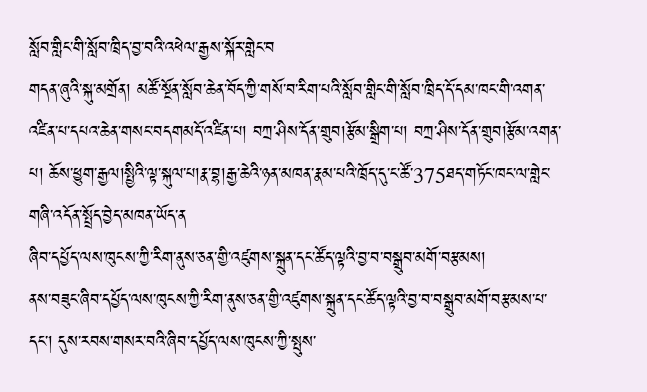སློབ་གླིང་གི་སློབ་ཁྲིད་བྱ་བའི་འཕེལ་རྒྱས་སྐོར་གླེང་བ
གདན་ཞུའི་སྐུ་མགྲོན། མཚོ་སྔོན་སློབ་ཆེན་བོད་ཀྱི་གསོ་བ་རིག་པའི་སློབ་གླིང་གི་སློབ་ཁྲིད་དོ་དམ་ཁང་གི་འགན་འཛིན་པ་དཔའ་ཆེན་གསང་བདགམདོ་འཛིན་པ། བཀྲ་ཤིས་དོན་གྲུབ།རྩོམ་སྒྲིག་པ། བཀྲ་ཤིས་དོན་གྲུབ།རྩོམ་འགན་པ། ཆོས་ཕྱུག་རྒྱལ།སྤྱིའི་ལྟ་སྐུལ་པ།རྣ་བྷ།རྒྱ་ཆེའི་ཉན་མཁན་རྣམ་པའི་ཁྲོད་དུ་ང་ཚོ་375ཐད་གཏོང་ཁང་ལ་གླེང་གཞི་འདོན་སྤྲོད་བྱེད་མཁན་ཡོད་ན
ཞིབ་དཔྱོད་ལས་ཁུངས་ཀྱི་རིག་ནུས་ཅན་གྱི་འཛུགས་སྐྲུན་དང་ཚོད་ལྟའི་བྱ་བ་བསྒྲུབ་མགོ་བརྩམས།
ནས་བཟུང་ཞིབ་དཔྱོད་ལས་ཁུངས་ཀྱི་རིག་ནུས་ཅན་གྱི་འཛུགས་སྐྲུན་དང་ཚོད་ལྟའི་བྱ་བ་བསྒྲུབ་མགོ་བརྩམས་པ་དང་། དུས་རབས་གསར་བའི་ཞིབ་དཔྱོད་ལས་ཁུངས་ཀྱི་སྤུས་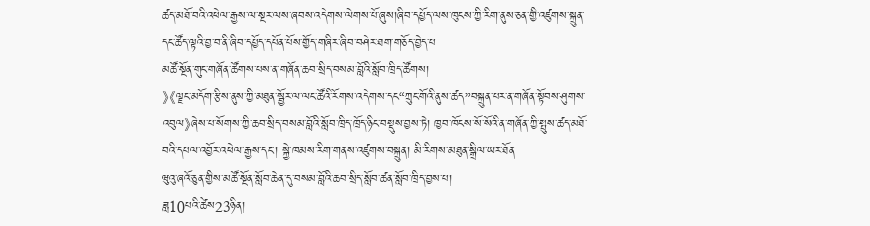ཚད་མཐོ་བའི་འཕེལ་རྒྱས་ལ་སྔར་ལས་ཞབས་འདེགས་ལེགས་པོ་ཞུས།ཞིབ་དཔྱོད་ལས་ཁུངས་ཀྱི་རིག་ནུས་ཅན་གྱི་འཛུགས་སྐྲུན་དང་ཚོད་ལྟའི་བྱ་བ་ནི་ཞིབ་དཔྱོད་དཔོན་པོས་གྱོད་གཞིར་ཞིབ་བཤེར་ཐག་གཅོད་བྱེད་པ
མཚོ་སྔོན་གུང་གཞོན་ཚོགས་པས་ན་གཞོན་ཆབ་སྲིད་བསམ་བློའི་སློབ་ཁྲིད་ཚོགས།
》《ལྗང་མདོག་རྩིས་ནུས་ཀྱི་མཐུན་སྦྱོར་ལ་ལང་ཚོའི་རོགས་འདེགས་དང“ཀྲུང་གོའི་ནུས་ཚད”བསྐྲུན་པར་ན་གཞོན་སྟོབས་ཤུགས་འབུལ》ཞེས་པ་སོགས་ཀྱི་ཆབ་སྲིད་བསམ་བློའི་སློབ་ཁྲིད་ཁྲོད་ཉིང་བསྡུས་བྱས་ཏེ། ཁྱབ་ཁོངས་སོ་སོའི་ན་གཞོན་ཀྱི་སྤུས་ཚད་མཐོ་བའི་དཔལ་འབྱོར་འཕེལ་རྒྱས་དང་། སྐྱེ་ཁམས་རིག་གནས་འཛུགས་བསྐྲུན། མི་རིགས་མཐུན་སྒྲིལ་ཡར་ཐོན
ཝུའུ་ཞའོ་ཅུན་གྱིས་མཚོ་སྔོན་སློབ་ཆེན་དུ་བསམ་བློའི་ཆབ་སྲིད་སློབ་ཚན་སློབ་ཁྲིད་བྱས་པ།
ཟླ10པའི་ཚེས23ཉིན།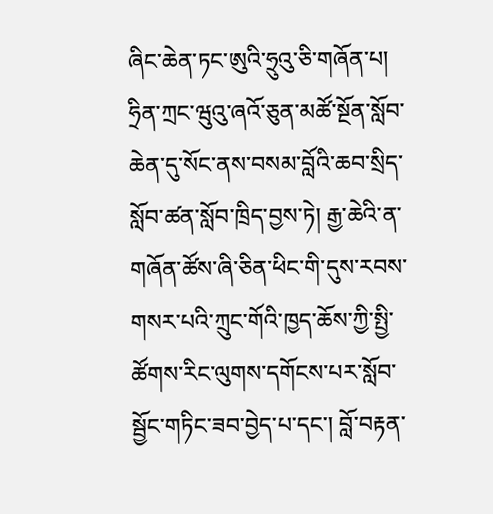ཞིང་ཆེན་ཏང་ཨུའི་ཧྲུའུ་ཅི་གཞོན་པ། ཧྲིན་ཀྲང་ཝུའུ་ཞའོ་ཅུན་མཚོ་སྔོན་སློབ་ཆེན་དུ་སོང་ནས་བསམ་བློའི་ཆབ་སྲིད་སློབ་ཚན་སློབ་ཁྲིད་བྱས་ཏེ། རྒྱ་ཆེའི་ན་གཞོན་ཚོས་ཞི་ཅིན་ཕིང་གི་དུས་རབས་གསར་པའི་ཀྲུང་གོའི་ཁྱད་ཆོས་ཀྱི་སྤྱི་ཚོགས་རིང་ལུགས་དགོངས་པར་སློབ་སྦྱོང་གཏིང་ཟབ་བྱེད་པ་དང་། བློ་བརྟན་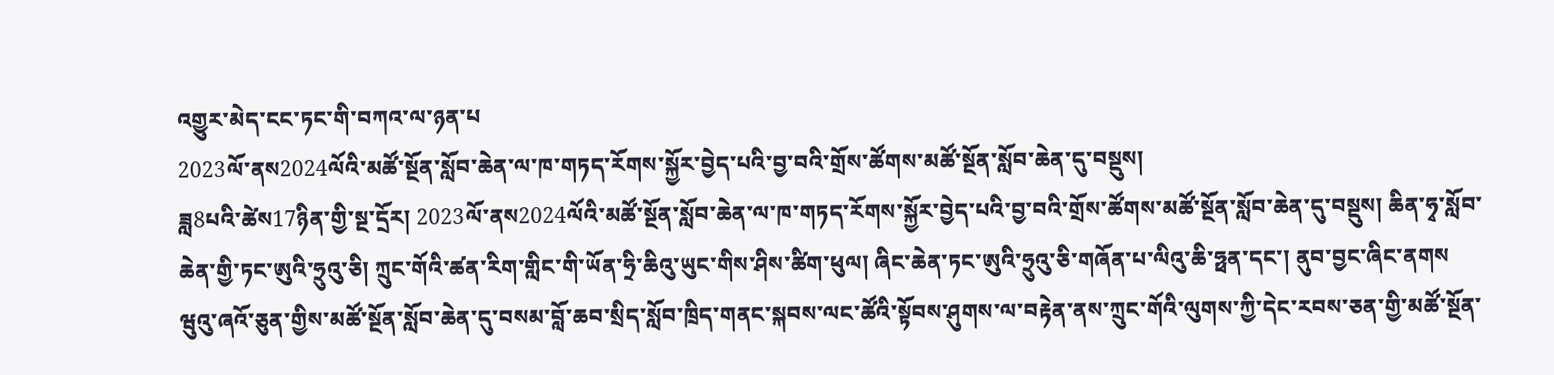འགྱུར་མེད་ངང་ཏང་གི་བཀའ་ལ་ཉན་པ
2023ལོ་ནས2024ལོའི་མཚོ་སྔོན་སློབ་ཆེན་ལ་ཁ་གཏད་རོགས་སྐྱོར་བྱེད་པའི་བྱ་བའི་གྲོས་ཚོགས་མཚོ་སྔོན་སློབ་ཆེན་དུ་བསྡུས།
ཟླ8པའི་ཚེས17ཉིན་གྱི་སྔ་དྲོར། 2023ལོ་ནས2024ལོའི་མཚོ་སྔོན་སློབ་ཆེན་ལ་ཁ་གཏད་རོགས་སྐྱོར་བྱེད་པའི་བྱ་བའི་གྲོས་ཚོགས་མཚོ་སྔོན་སློབ་ཆེན་དུ་བསྡུས། ཆིན་ཧྭ་སློབ་ཆེན་གྱི་ཏང་ཨུའི་ཧྲུའུ་ཅི། ཀྲུང་གོའི་ཚན་རིག་གླིང་གི་ཡོན་ཧྲི་ཆིའུ་ཡུང་གིས་ཤིས་ཚིག་ཕུལ། ཞིང་ཆེན་ཏང་ཨུའི་ཧྲུའུ་ཅི་གཞོན་པ་ལིའུ་ཆི་ཧྥན་དང་། ནུབ་བྱང་ཞིང་ནགས
ཝུའུ་ཞའོ་ཅུན་གྱིས་མཚོ་སྔོན་སློབ་ཆེན་དུ་བསམ་བློ་ཆབ་སྲིད་སློབ་ཁྲིད་གནང་སྐབས་ལང་ཚོའི་སྟོབས་ཤུགས་ལ་བརྟེན་ནས་ཀྲུང་གོའི་ལུགས་ཀྱི་དེང་རབས་ཅན་གྱི་མཚོ་སྔོན་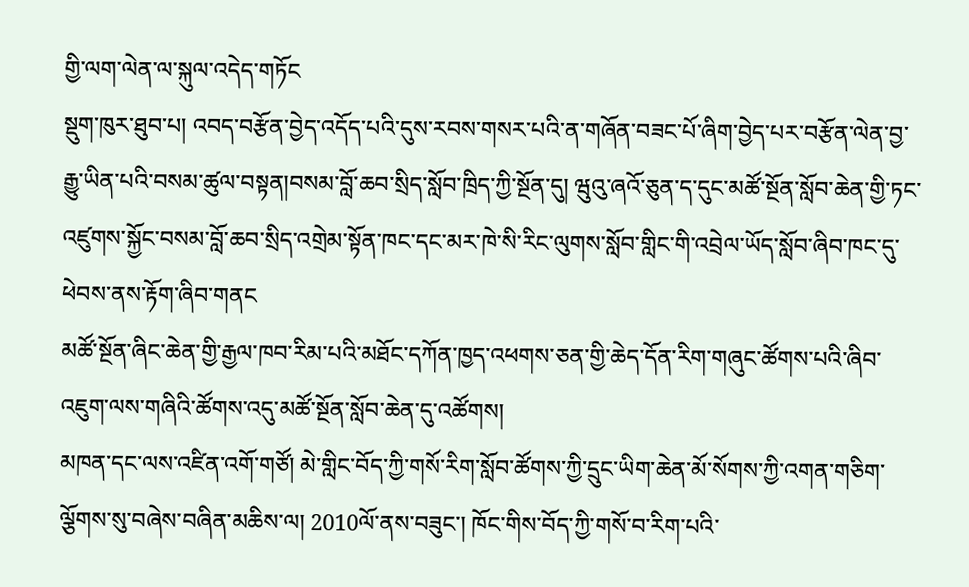གྱི་ལག་ལེན་ལ་སྐུལ་འདེད་གཏོང
སྡུག་ཁུར་ཐུབ་པ། འབད་བརྩོན་བྱེད་འདོད་པའི་དུས་རབས་གསར་པའི་ན་གཞོན་བཟང་པོ་ཞིག་བྱེད་པར་བརྩོན་ལེན་བྱ་རྒྱུ་ཡིན་པའི་བསམ་ཚུལ་བསྟན།བསམ་བློ་ཆབ་སྲིད་སློབ་ཁྲིད་ཀྱི་སྔོན་དུ། ཝུའུ་ཞའོ་ཅུན་ད་དུང་མཚོ་སྔོན་སློབ་ཆེན་གྱི་ཏང་འཛུགས་སྐྱོང་བསམ་བློ་ཆབ་སྲིད་འགྲེམ་སྟོན་ཁང་དང་མར་ཁེ་སི་རིང་ལུགས་སློབ་གླིང་གི་འབྲེལ་ཡོད་སློབ་ཞིབ་ཁང་དུ་ཕེབས་ནས་རྟོག་ཞིབ་གནང
མཚོ་སྔོན་ཞིང་ཆེན་གྱི་རྒྱལ་ཁབ་རིམ་པའི་མཐོང་དཀོན་ཁྱད་འཕགས་ཅན་གྱི་ཆེད་དོན་རིག་གཞུང་ཚོགས་པའི་ཞིབ་འཇུག་ལས་གཞིའི་ཚོགས་འདུ་མཚོ་སྔོན་སློབ་ཆེན་དུ་འཚོགས།
མཁན་དང་ལས་འཛིན་འགོ་གཙོ། མེ་གླིང་བོད་ཀྱི་གསོ་རིག་སློབ་ཚོགས་ཀྱི་དྲུང་ཡིག་ཆེན་མོ་སོགས་ཀྱི་འགན་གཅིག་ལྕོགས་སུ་བཞེས་བཞིན་མཆིས་ལ། 2010ལོ་ནས་བཟུང་། ཁོང་གིས་བོད་ཀྱི་གསོ་བ་རིག་པའི་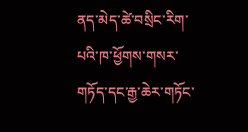ནད་མེད་ཚེ་བསྲིང་རིག་པའི་ཁ་ཕྱོགས་གསར་གཏོད་དང་རྒྱ་ཆེར་གཏོང་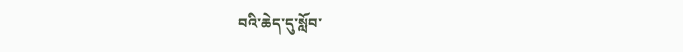བའི་ཆེད་དུ་སློབ་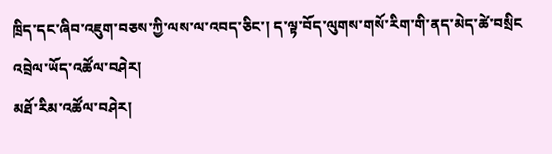ཁྲིད་དང་ཞིབ་འཇུག་བཅས་ཀྱི་ལས་ལ་འབད་ཅིང་། ད་ལྟ་བོད་ལུགས་གསོ་རིག་གི་ནད་མེད་ཚེ་བསྲིང
འབྲེལ་ཡོད་འཚོལ་བཤེར།
མཐོ་རིམ་འཚོལ་བཤེར།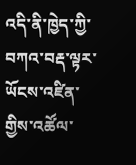འདི་ནི་ཁྱེད་ཀྱི་བཀའ་བརྡ་ལྟར་ཡོངས་འཛིན་གྱིས་འཚོལ་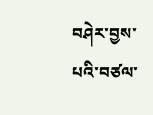བཤེར་བྱས་པའི་བཙལ་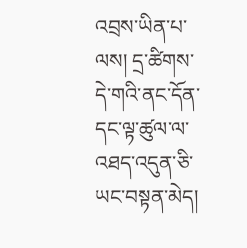འབྲས་ཡིན་པ་ལས། དྲ་ཚིགས་དེ་གའི་ནང་དོན་དང་ལྟ་ཚུལ་ལ་འཐད་འདུན་ཅི་ཡང་བསྟན་མེད།